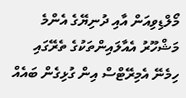މޯލްޑިވިއަން އާއި ދުނިޔޭގެ އެންމެ މަޝްހޫރު އެއާލައިންތަކުގެ ތެރޭގައި ހިމެނޭ އެމިރޭޓްސް އިން ގުޅިގެން ބައެއް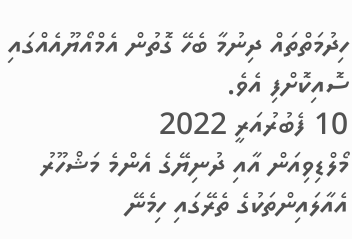ހިދުމަތްތައް ދިނުމާ ބެހޭ ގޮތުން އެމްއޯޔޫއެއްގައި ސޮއިކޮށްފި އެވެ.
10 ފެބުރުއަރީ 2022
މޯލްޑިވިއަން އާއި ދުނިޔޭގެ އެންމެ މަޝްހޫރު އެއާލައިންތަކުގެ ތެރޭގައި ހިމެނޭ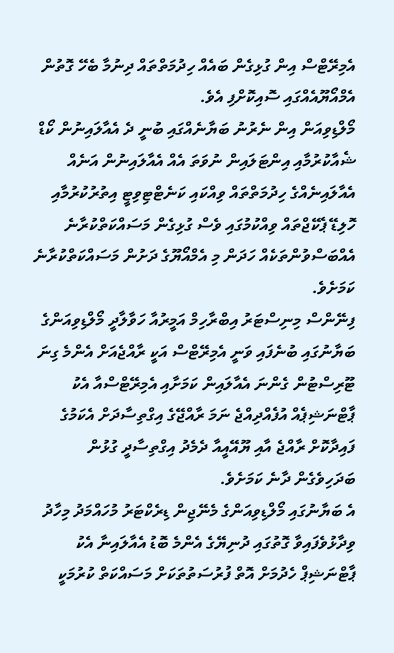އެމިރޭޓްސް އިން ގުޅިގެން ބައެއް ހިދުމަތްތައް ދިނުމާ ބެހޭ ގޮތުން އެމްއޯޔޫއެއްގައި ސޮއިކޮށްފި އެވެ.
މޯލްޑިވިއަން އިން ނެރުނު ބަޔާނެއްގައި ބުނީ ދެ އެއާލައިނުން ކޯޑް ޝެއާކުރުމާއި އިންޓަލައިން ނުވަތަ އެއް އެއާލައިނުން އަނެއް އެއާލައިނެއްގެ ހިދުމަތްތައް ވިއްކައި ކަނެޓްޓިވިޓީ އިތުރުކުރުމާއި ހޮލިޑޭ ޕެކޭޖްތައް ވިއްކުމުގައި ވެސް ގުޅިގެން މަސައްކަތްކުރާނެ އެއްބަސްވުންތަކެއް ހަދަން މި އެމްއޯޔޫގެ ދަށުން މަސައްކަތްކުރާނެ ކަމަށެވެ.
ފިނޭންސް މިނިސްޓަރު އިބްރާހިމް އަމީރުއާ ހަވާލާދީ މޯލްޑިވިއަންގެ ބަޔާނުގައި ބުނެފައި ވަނީ އެމިރޭޓްސް އަކީ ރާއްޖެއަށް އެންމެ ގިނަ ޓޫރިސްޓުން ގެންނަ އެއާލައިން ކަމަށާއި އެމިރޭޓްސްއާ އެކު ޕާޓްނަޝިޕެއް އުފެއްދިއްޖެ ނަމަ ރާއްޖޭގެ އިގްތިސާދަށް އެކަމުގެ ފައިދާކޮށް ރާއްޖެ އާއި ޔޫއޭއީއާ ދެމެދު އިގްތިސާދީ ގުޅުން ބަދަހިވެގެން ދާނެ ކަމަށެވެ.
އެ ބަޔާނުގައި މޯލްޑިވިއަންގެ މެނޭޖިން ޑިރެކްޓަރު މުހައްމަދު މިހާދު ވިދާޅުވެފައިވާ ގޮތުގައި ދުނިޔޭގެ އެންމެ ބޮޑު އެއާލައިނާ އެކު ޕާޓްނަޝިޕް ހެދުމަށް އޮތް ފުރުސަތުތަކަށް މަސައްކަތް ކުރުމަކީ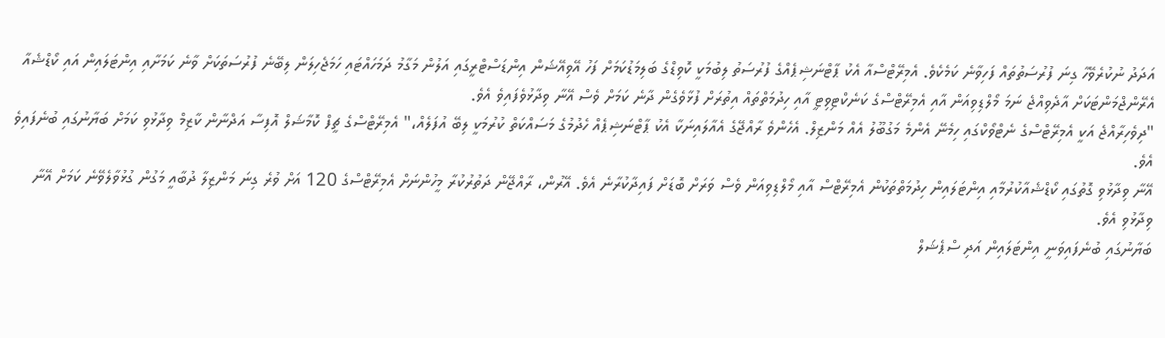އަދަދު ނުކުރެވޭހާ ގިނަ ފުރުސަތުތައް ފަހިވާނެ ކަމެކެވެ. އެމިރޭޓްސްއާ އެކު ޕާޓްނަޝިޕެއްގެ ފުރުސަތު ލިބުމަކީ ކޮވިޑްގެ ބަލިމަޑުކަމަށް ފަހު އޭވިއޭޝަން އިންޑަސްޓްރީގައި އަލުން މަގާމު ދަމަހައްޓައި ހަމަޖެހިލަން ލިބޭނެ ފުރުސަތަކަށް ވާނެ ކަމަށާއި އިންޓަލައިން އައި ކޯޑްޝެއާ އެރޭންޖްމަންޓަކަށް އާދެވިއްޖެ ނަމަ މޯލްޑިވިއަން އާއި އެމިރޭޓްސްގެ ކަނެކްޓިވިޓީ އާއި ހިދުމަތްތައް އިތުރަށް ފުޅާވެގެން ދާނެ ކަމަށް ވެސް އޭނާ ވިދާޅުވެފައިވެ އެވެ.
"ދިވެހިރާއްޖެ އަކީ އެމިރޭޓްސްގެ ނެޓްވޯކްގައި ހިމެނޭ އެންމެ މަގުބޫލު އެއް މަންޒިލް. އެހެންވެ ރާއްޖޭގެ އެއާލައިނަކާ އެކު ޕާޓްނަޝިޕެއް ހެދުމުގެ މަސައްކަތް ކުރުމަކީ ލިބޭ އުފަލެއް،" އެމިރޭޓްސްގެ ޗީފް ކޮމާޝަލް އޮފިސާ އަދްނާން ކާޒިމް ވިދާޅުވި ކަމަށް ބަޔާނުގައި ބުނެފައިވެ އެވެ.
އޭނާ ވިދާޅުވި ގޮތުގައި ކޯޑްޝެއާކުރުމާއި އިންޓަލައިން ހިދުމަތްތަކުން އެމިރޭޓްސް އާއި މޯލްޑިވިއަން ވެސް ވަރަށް ބޮޑަށް ފައިދާކުރާނެ އެވެ. އޭރުން، ރާއްޖޭން ދަތުރުކުރާ މީހުންނަށް އެމިރޭޓްސްގެ 120 އަށް ވުރެ ގިނަ މަންޒިލާ ދުބާއީ މަގުން ގުޅުވާލެވޭނެ ކަމަށް އޭނާ ވިދާޅުވި އެވެ.
ބަޔާނުގައި ބުނެފައިވަނީ އިންޓަލައިން އަދި ސްޕެޝަލް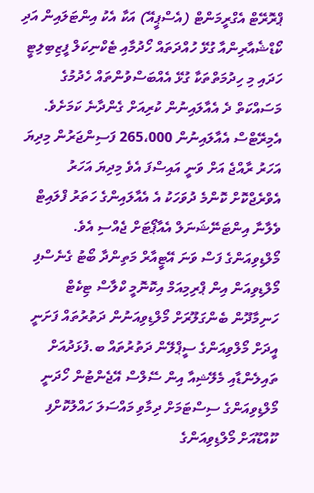ޕްރޮރޭޓް އެގްރީމަންޓް (އެސްޕީއޭ) އަކާ އެކު އިންޓަލައިން އަދި ކޯޑްޝެއާރިންއާ ގުޅޭ ހުއްދަތައް ހޯދުމާއި ޓެކްނިކަލް ފީޒިބިލިޓީ ހަދައި މި ހިދުމަތްތަކާ ގުޅޭ އެއްބަސްވުންތައް ހެދުމުގެ މަސައްކަތް ދެ އެއާލައިނުން ކުރިއަށް ގެންދާނެ ކަމަށެވެ.
އެމިރޭޓްސް އެއާލައިނުން 265،000 ފަސިންޖަރުން މިދިޔަ އަހަރު ރާއްޖެ އަށް ވަނީ އައިސްފަ އެވެ މިދިޔަ އަހަރު އެވްރެޖްކޮށް ކޮންމެ ދުވަހަކު އެ އެއާލައިންގެ ހަތަރު ފްލައިޓް ވެލާނާ އިންޓަނޭޝަނަލް އެއާޕޯޓަށް ޖެއްސި އެވެ.
މޯލްޑިވިއަންގެ ފަސް ވަނަ އޭޓީއާރް މަތިންދާ ބޯޓު ގެނެސްފި
މޯލްޑިވިއަން އިން ޕްރިމިއަމް އިކޮނޮމީ ކްލާސް ޓިކެޓް
ހަނިމާދޫން ބެންގަލޫރަށް މޯލްޑިވިއަނުން ދަތުރުތައް ފަށަނީ
އީދަށް މޯލްވިއަންގެ ސީޕްލޭން ދަތުރުތައް ބ.ފުޅަދުއަށް
ތައިލެންޑާއި މެލޭޝިއާ އިން ސޭލްސް އޭޖެންޓުން ހޯދަނީ
މޯލްޑިވިއަންގެ ސިސްޓަމަށް ދިމާވި މައްސަލަ ހައްލުކޮށްފި
ކޫއްޑޫއަށް މޯލްޑިވިއަންގެ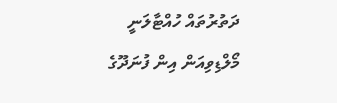ދަތުރުތައް ހުއްޓާލަނީ
މޯލްޑިވިއަން އިން ފުނަދޫގެ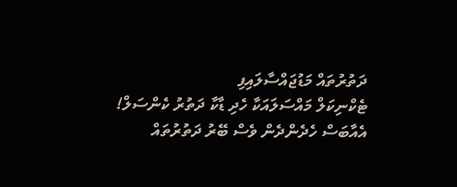ދަތުރުތައް މަޑުޖައްސާލައިފި
ޓެކްނިކަލް މައްސަލައަކާ ހެދި ޑާކާ ދަތުރު ކެންސަލް!
އެއާބަސް ހެދެންދެން ވެސް ބޭރު ދަތުރުތައް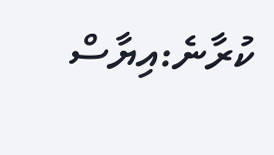ކުރާނެ:އިޔާސް